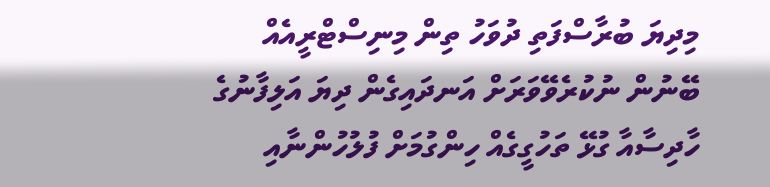މިދިޔަ ބުރާސްފަތި ދުވަހު ތިން މިނިސްޓްރީއެއް ބޭނުން ނުކުރެވޭވަރަށް އަނދައިގެން ދިޔަ އަލިފާނުގެ ހާދިސާއާ ގުޅޭ ތަހުގީގެއް ހިންގުމަށް ފުލުހުންނާއި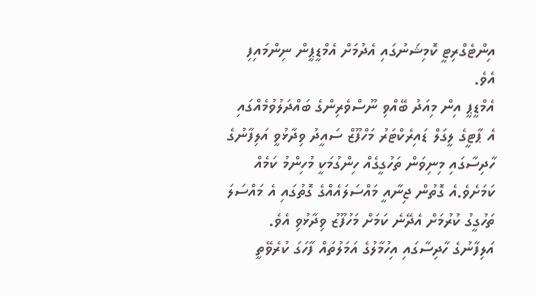އިންޓެގްރިޓީ ކޮމިޝަނުގައި އެދުމަށް އެމްޑީޕީން ނިންމައިފި އެވެ.
އެމްޑީޕީ އިން މިއަދު ބޭއްވި ނޫސްވެރިންގެ ބައްދަލުވުމެއްގައި އެ ޕާޓީގެ ލީގަލް ޑައިރެކްޓަރު މަހްފޫޒް ސައީދު ވިދާޅުވީ އަލިފާނުގެ ހާދިސާގައި މިނިވަން ތަހުގީގެއް ހިންގުމަކީ މުހިންމު ކަމެއް ކަމަށެވެ.އެ ގޮތުން ޖިނާއީ މައްސަލައެއްގެ ގޮތުގައި އެ މައްސަލަ ތަހުގީގު ކުރުމަށް އެދޭނެ ކަމަށް މަހުފޫޒު ވިދާޅުވި އެވެ.
އަލިފާނުގެ ހާދިސާގައި އިހުމާލުގެ އަމަލުތައް ފާހަގަ ކުރެވޭތީ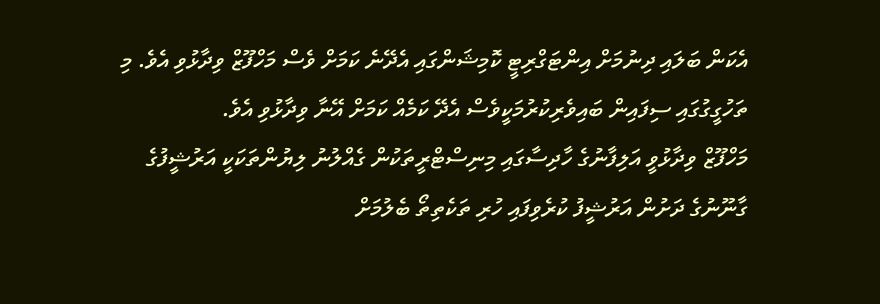އެކަން ބަލައި ދިނުމަށް އިންޓަގްރިޓީ ކޮމިޝަންގައި އެދޭނެ ކަމަށް ވެސް މަހްފޫޒް ވިދާޅުވި އެވެ. މި ތަހުގީގުގައި ސިފައިން ބައިވެރިކުރުމަކީވެސް އެދޭ ކަމެއް ކަމަށް އޭނާ ވިދާޅުވި އެވެ.
މަހްފޫޒް ވިދާޅުވީ އަލިފާނުގެ ހާދިސާގައި މިނިސްޓްރީތަކުން ގެއްލުނު ލިޔުންތަކަކީ އަރުޝީފުގެ ގާނޫނުގެ ދަށުން އަރުޝީފު ކުރެވިފައި ހުރި ތަކެތިތޯ ބެލުމަށް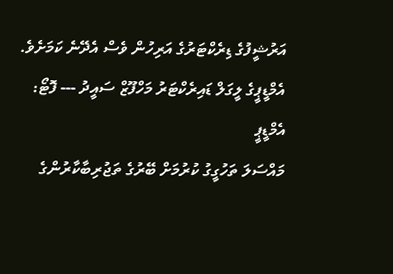އަރުޝީފުގެ ޑިރެކްޓަރުގެ އަރިހުން ވެސް އެދޭނެ ކަމަށެވެ.
އެމްޑީޕީގެ ލީގަލް ޑައިރެކްޓަރު މަހްފޫޒް ސައީދު --- ފޮޓޯ: އެމްޑީޕީ
މައްސަލަ ތަހުގީގު ކުރުމަށް ބޭރުގެ ތަޖުރިބާކާރުންގެ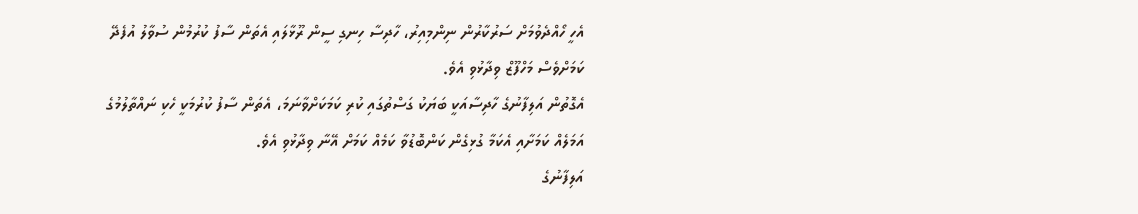އެހީ ހޯއްދެވުމަށް ސަރުކާރުން ނިންމިއިރު، ހާދިސާ ހިނގި ސީން ރޫޅާލައި އެތަން ސާފު ކުރުމުން ސުވާލު އުފެދޭ ކަމަށްވެސް މަހްފޫޒް ވިދާޅުވި އެވެ.
އެގޮތުން އަލިފާނުގެ ހާދިސާއަކީ ބަޔަކު ގަސްތުގައި ކުރި ކަމަކަށްވާނަމަ، އެތަން ސާފު ކުރުމަކީ ހެކި ނައްތާލުމުގެ އަމަލެއް ކަމަށާއި އެކަމާ ގުޅިގެން ކަންބޮޑުވާ ކަމެއް ކަމަށް އޭނާ ވިދާޅުވި އެވެ.
އަލިފާނުގެ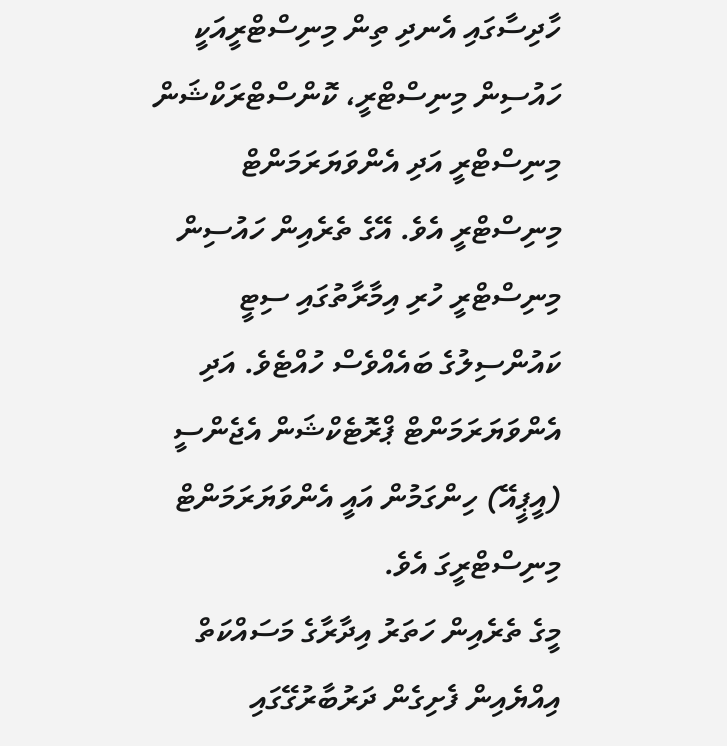ހާދިސާގައި އެނދި ތިން މިނިސްޓްރީއަކީ ހައުސިން މިނިސްޓްރީ، ކޮންސްޓްރަކްޝަން މިނިސްޓްރީ އަދި އެންވަޔަރަމަންޓް މިނިސްޓްރީ އެވެ. އޭގެ ތެރެއިން ހައުސިން މިނިސްޓްރީ ހުރި އިމާރާތުގައި ސިޓީ ކައުންސިލުގެ ބައެއްވެސް ހުއްޓެވެ. އަދި އެންވަޔަރަމަންޓް ޕްރޮޓެކްޝަން އެޖެންސީ (އީޕީއޭ) ހިންގަމުން އައީ އެންވަޔަރަމަންޓް މިނިސްޓްރީގަ އެވެ.
މީގެ ތެރެއިން ހަތަރު އިދާރާގެ މަސައްކަތް އިއްޔެއިން ފެށިގެން ދަރުބާރުގޭގައި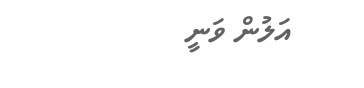އަލުން ވަނީ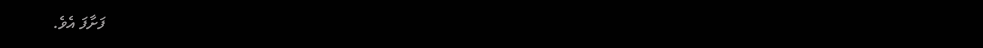ފަށާފަ އެވެ.